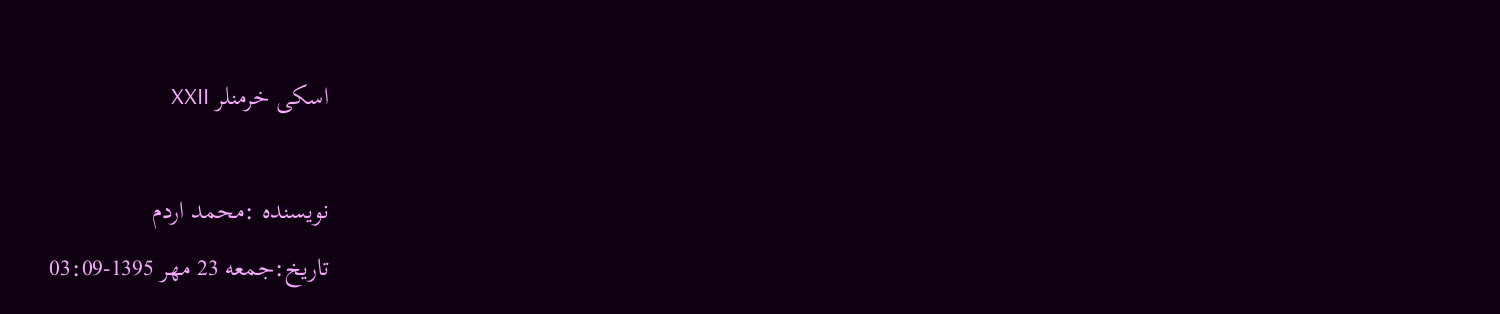اسکی خرمنلر XXII

نویسنده :محمد اردم
تاریخ:جمعه 23 مهر 1395-03:09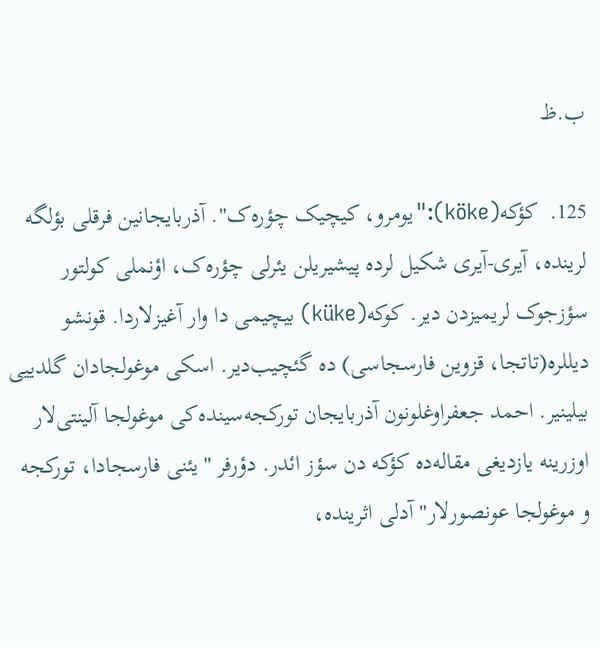ب.ظ

125.  کؤکه(köke):"یومرو، کیچیک چؤره‌ک". آذربایجانین فرقلی بؤلگه لرینده، آیری-آیری شکیل لرده پیشیریلن یئرلی چؤره‌ک، اؤنملی کولتور سؤزجوک لریمیزدن دیر. کوکه(küke) بیچیمی دا وار آغیزلاردا. قونشو دیللره(تاتجا، قزوین فارسجاسی) ده گئچیب‌دیر. اسکی موغولجادان گلدییی بیلینیر. احمد جعفراوغلونون آذربایجان تورکجه‌سینده‌کی موغولجا آلینتی‌لار اوزرینه یازدیغی مقاله‌ده کؤکه دن سؤز ائدر. دؤرفر "یئنی فارسجادا، تورکجه و موغولجا عونصورلار" آدلی اثرینده،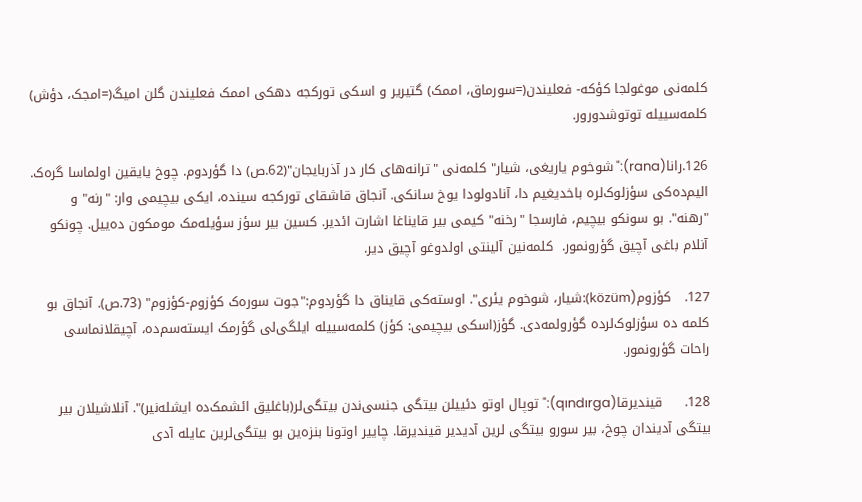کلمه‌نی موغولجا کؤکه- فعلیندن(=سورماق، اممک) گتیریر و اسکی تورکجه دهکی اممک فعلیندن گلن امیگ(=امجک، دؤش) کلمه‌سییله توتوشدورور.

126.رانا(rana):"شوخوم یاریغی، شیار" کلمه‌نی "ترانه‌های کار در آذربایجان"(62.ص) دا گؤردوم. چوخ یایقین اولماسا گره‌ک. الیم‌ده‌کی سؤزلوک‌لره باخدیغیم دا، آنادولودا یوخ سانکی. آنجاق قاشقای تورکجه سینده، ایکی بیچیمی وار: "رنه" و "رهنه". بو سونکو بیچیم، فارسجا "رخنه" کیمی بیر قایناغا اشارت ائدیر. کسین بیر سؤز سؤیله‌مک مومکون ده‌ییل. چونکو آنلام باغی آچیق گؤرونمور.  کلمه‌نین آلینتی اولدوغو آچیق دیر.

127.   کؤزوم(közüm):شیار، شوخوم یئری". اوسته‌کی قایناق دا گؤردوم:"جوت سوره‌ک کؤزوم-کؤزوم" (73.ص). آنجاق بو کلمه ده سؤزلوک‌لرده گؤرولمه‌دی. گؤز(اسکی بیچیمی: کؤز) کلمه‌سییله ایلگی‌لی گؤرمک ایسته‌سم‌ده، آچیقلانماسی راحات گؤرونمور.

128.     قیندیرقا(qındırga):"توپال اوتو دئییلن بیتگی جنسی‌ندن بیتگی‌لر(باغلیق ائشمک‌ده ایشله‌نیر)". آنلاشیلان بیر بیتگی آدیندان چوخ، بیر سورو بیتگی لرین آدیدیر قیندیرقا. چاییر اوتونا بنزه‌ین بو بیتگی‌لرین عایله آدی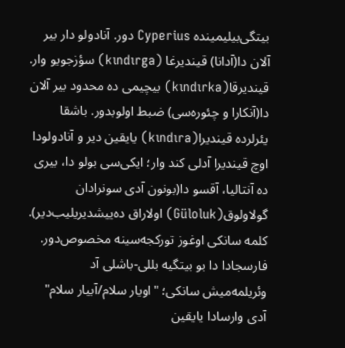بیتگی‌بیلیمینده Cyperius دور. آنادولو دار بیر آلان دا(آدانا) قیندیرغا (kındırga) سؤزجویو وار. قیندیرقا(kındırka) بیچیمی ده محدود بیر آلان دا(آنکارا و چئوره‌سی) ضبط اولوبدور. باشقا یئرلرده قیندیرا(kındıra) یایقین دیر و آنادولودا اوچ قیندیرا آدلی کند وار؛ ایکی‌سی بولو دا، بیری ده آنتالیا، آقسو دا(بونون آدی سونرادان گولاولوق(Güloluk) اولاراق ده‌ییشدیریلیب‌دیر). کلمه سانکی اوغوز تورکجه‌سینه مخصوص‌دور. فارسجادا دا بو بیتگیه بللی-باشلی آد وئریلمه‌میش سانکی؛ "اویار سلام/آبیار سلام" آدی وارسادا یایقین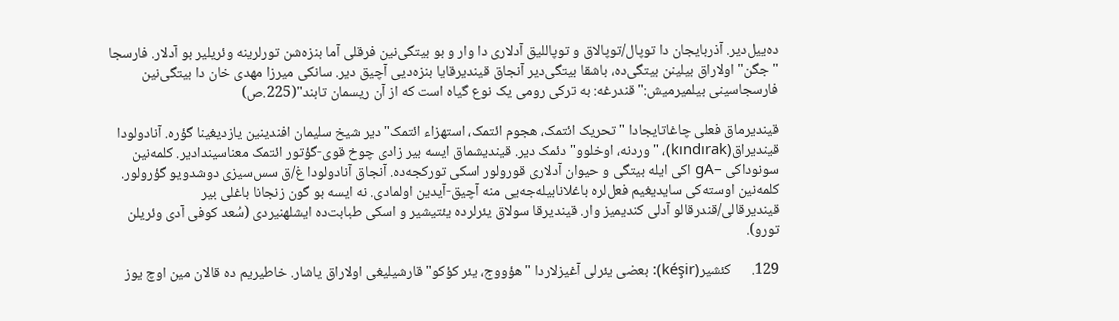ده‌ییل‌دیر. آذربایجان دا توپال/توپالاق و توپاللیق آدلاری دا وار و بو بیتگی‌نین فرقلی آما بنزه‌شن تورلرینه وئریلیر بو آدلار. فارسجا "جگن" اولاراق بیلینن بیتگی‌ده، باشقا بیتگی‌دیر آنجاق قیندیرقایا بنزه‌دیی آچیق دیر. سانکی میرزا مهدی خان دا بیتگی‌نین فارسجاسینی بیلمیرمیش:"قندرغه: به ترکی رومی یک نوع گیاه است که از آن ریسمان تابند"(225.ص)

قیندیرماق فعلی چاغاتایجادا "تحریک ائتمک، هجوم ائتمک، استهزاء ائتمک"دیر شیخ سلیمان افندینین یازدیغینا گؤره. آنادولودا قیندیراق(kındırak)، "وردنه، اوخلوو" دئمک دیر. قیندیشماق ایسه بیر زادی چوخ قوی-گؤتور ائتمک معناسیندادیر. کلمه‌نین سونوداکی –gA اکی ایله بیتگی و حیوان آدلاری قورولور اسکی تورکجه‌ده. آنجاق آنادولودا غ/ق سس‌سیزی دوشدویو گؤرولور. کلمه‌نین اوسته‌کی سایدیغیم فعل‌لره باغلانابیله‌جه‌یی منه آچیق-آیدین اولمادی. نه ایسه بو گون زنجانا باغلی بیر قیندیرقالی/قندرقالو آدلی کندیمیز وار. قیندیرقا سولاق یئرلرده یئتیشیر و اسکی طبابت‌ده ایشلهنیردی (سُعد کوفی آدی وئریلن تورو).

129.      کئشیر(kéşir): بعضی یئرلی آغیزلاردا "هؤووج، یئر کؤکو" قارشیلیغی اولاراق یاشار. خاطیریم ده قالان مین اوچ یوز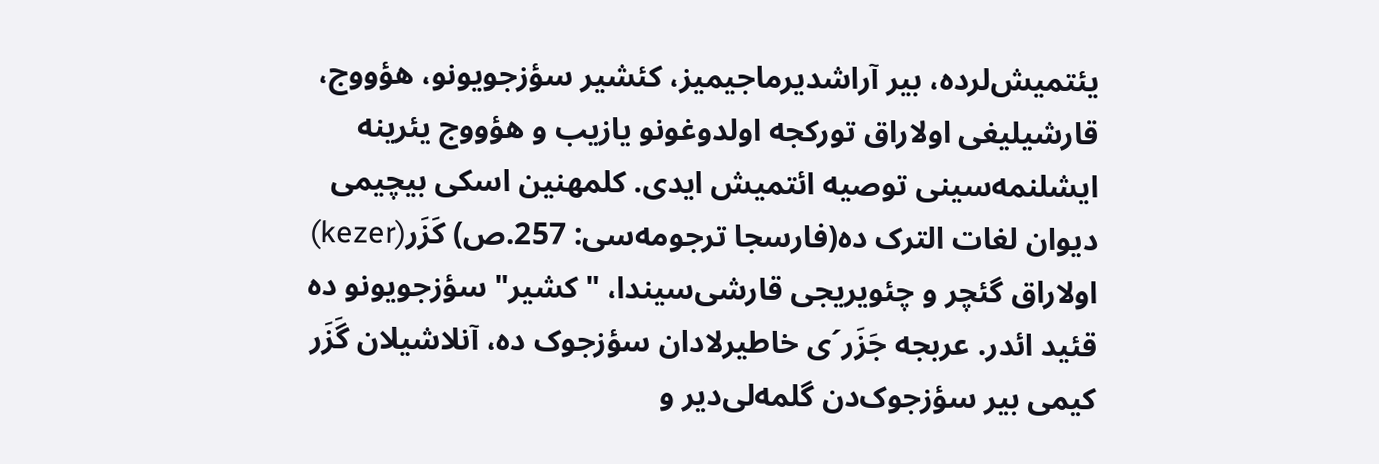یئتمیش‌لرده، بیر آراشدیرماجیمیز، کئشیر سؤزجویونو، هؤووج، قارشیلیغی اولاراق تورکجه اولدوغونو یازیب و هؤووج یئرینه ایشلنمه‌سینی توصیه ائتمیش ایدی. کلمهنین اسکی بیچیمی دیوان لغات الترک ده(فارسجا ترجومه‌سی: 257.ص) کَزَر(kezer) اولاراق گئچر و چئویریجی قارشی‌سیندا، "کشیر" سؤزجویونو ده قئید ائدر. عربجه جَزَر´ی خاطیرلادان سؤزجوک ده، آنلاشیلان گَزَر کیمی بیر سؤزجوک‌دن گلمه‌لی‌دیر و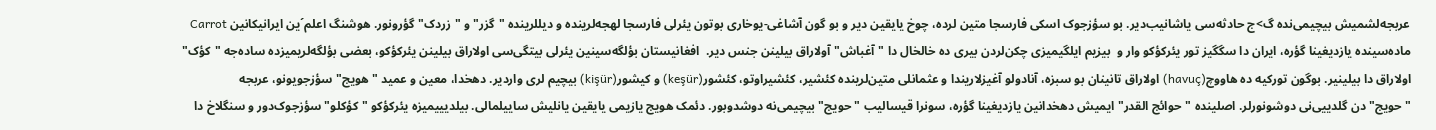عربجه‌لشمیش بیچیمی‌نده گ>ج حادثه‌سی یاشانیب‌دیر. بو سؤزجوک اسکی فارسجا متین لرده، چوخ یایقین دیر و بو گون آشاغی-یوخاری بوتون یئرلی فارسجا لهجه‌لرینده و دیللرینده "گزر" و "زردک" گؤرونور. هوشنگ اعلم´ین ایرانیکانین Carrot ماده‌سینده یازدیغینا گؤره، ایران دا سگگیز تور یئرکؤکو وار و  بیزیم ایلگیمیزی چکن‌لردن بیری ده خالخال دا "آغباش" آولاراق بیلینن جنس دیر.  افغانیستان بؤلگه‌سینین یئرلی بیتگی‌سی اولاراق بیلینن یئرکؤکو، بعضی بؤلگه‌لریمیزده ساده‌جه "کؤک" اولاراق دا بیلینیر. بوگون تورکیه ده هاووچ(havuç) اولاراق تانینان بو سبزه، آنادولو آغیزلاریندا و عثمانلی متین‌لرینده کئشیر، کئشیراوتو، کئشور(keşür) و کیشور(kişür) بیچیم لری واردیر. دهخدا، معین و عمید "هویج" سؤزجویونو، عربجه "حویج"دن گلدییی‌نی دوشونورلر. اصلینده "حوائج القدر"ایمیش دهخدانین یازدیغینا گؤره، سونرا قیسالیب "حویج" بیچیمی‌نه دوشدوبور. دئمک هویج یازیمی یایقین یانلیش ساییلمالی. بیلدیییمیزه یئرکؤکو "کؤکلو" سؤزجوک‌دور و سنگلاخ دا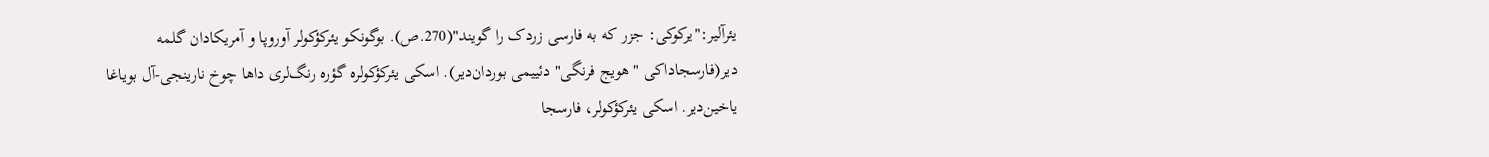یئرآلیر:"یرکوکی: جزر که به فارسی زردک را گویند"(270.ص). بوگونکو یئرکؤکولر آوروپا و آمریکادان گلمه دیر(فارسجاداکی "هویج فرنگی" دئییمی بوردان‌دیر). اسکی یئرکؤکولره گؤره رنگ‌لری داها چوخ نارینجی-آل بویاغا یاخین‌دیر. اسکی یئرکؤکولر، فارسجا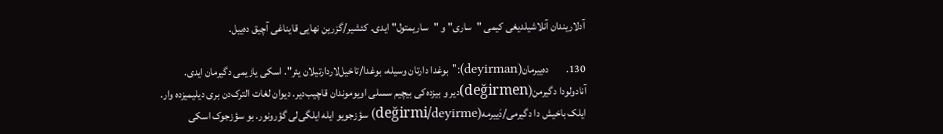آدلاریندان آنلاشیلدیغی کیمی "ساری" و "ساریمتول" ایدی. کئشیر/گزرین نهایی قایناغی آچیق ده‌ییل.

130.        ده‌ییرمان(deyirman):"بوغدا دارتان وسیله، بوغدا/تاخیل‌لاردارتیلان یئر". اسکی یازیمی دگیرمان ایدی. آنادولودا دگیرمن(değirmen)دیر و بیزده‌کی بیچیم سسلی اویوموندان قاچیب‌دیر. دیوان لغات الترک‌دن بری دیلیمیزده وار. ایلک باخیش دا دگیرمی/دَییرمه(değirmi/deyirme) سؤزجویو ایله ایلگی‌لی گؤرونور. بو سؤزجوک اسکی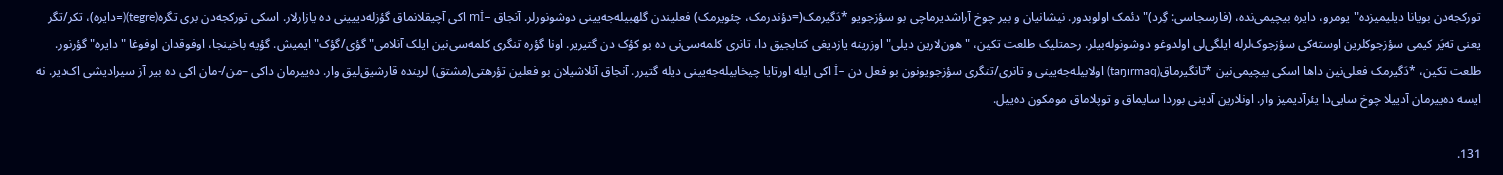تورکجه‌دن بویانا دیلیمیزده"یومرو، دایره بیچیمی‌نده، (فارسجاسی: گِرد)" دئمک اولوبدور. نیشانیان و بیر چوخ آراشدیرماچی بو سؤزجویو *دَگیرمک(=دؤندرمک، چئویرمک) فعلیندن گلهبیله‌جه‌یینی دوشونورلر. آنجاق –mİ اکی آچیقلانماق گؤزله‌دییینی ده یازارلار. اسکی تورکجه‌دن بری تگره(tegre)(=دایره)، تکر/تگر یعنی ته‌یَر کیمی سؤزجوکلرین اوسته‌کی سؤزجوک‌لرله ایلگی‌لی اولدوغو دوشونوله‌بیلر. رحمتلیک طلعت تکین، "هون‌لارین دیلی" اوزرینه یازدیغی کتابجیق دا، تانری کلمه‌سی‌نی ده بو کؤک دن گتیریر. اونا گؤره تنگری کلمه‌سی‌نین ایلک آنلامی"گؤی/گؤک"ایمیش. گؤیه باخینجا، اوفوقدان اوفوغا "دایره" گؤرنور. طلعت تکین، *دَگیرمک فعلی‌نین داها اسکی بیچیمی‌نین *تانگیرماق(taŋırmaq) اولابیله‌جه‌یینی و تانری/تنگری سؤزجویونون بو فعل دن –İ اکی ایله اورتایا چیخابیله‌جه‌یینی دیله گتیرر. آنجاق آنلاشیلان بو فعلین تؤرهتی(مشتق) لرینده قارشیق‌لیق وار. ده‌ییرمان داکی –من/-مان اکی ده بیر آز سیرادیشی اک‌دیر. نه ایسه ده‌ییرمان آدییلا چوخ سایی‌دا یئرآدیمیز وار. اونلارین آدینی بوردا سایماق و توپلاماق مومکون ده‌ییل.

131.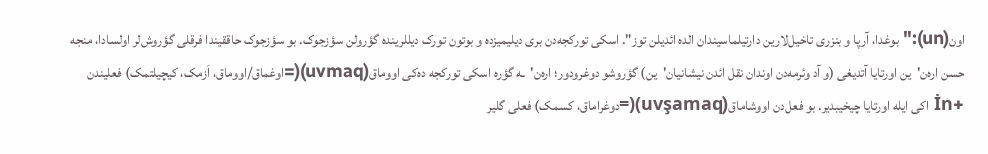اون(un):"بوغدا، آرپا و بنزری تاخیل‌لارین دارتیلماسیندان الده ائدیلن توز". اسکی تورکجه‌دن بری دیلیمیزده و بوتون تورک دیللرینده گؤرولن سؤزجوک. بو سؤزجوک حاققیندا فرقلی گؤروش‌لر اولسادا، منجه حسن اره‌ن'ین اورتایا آتدیغی (و آد وئرمه‌دن اوندان نقل ائدن نیشانیان'ین) گؤروشو دوغرودور؛ اره‌ن'ـه گؤره اسکی تورکجه ده‌کی اووماق(uvmaq)(=اوغماق/اووماق، اَزمک، کیچیلتمک) فعلیندن +İn اکی ایله اورتایا چیخیبدیر. بو فعل‌دن اووشاماق(uvşamaq)(=دوغراماق، کسمک) فعلی گلیر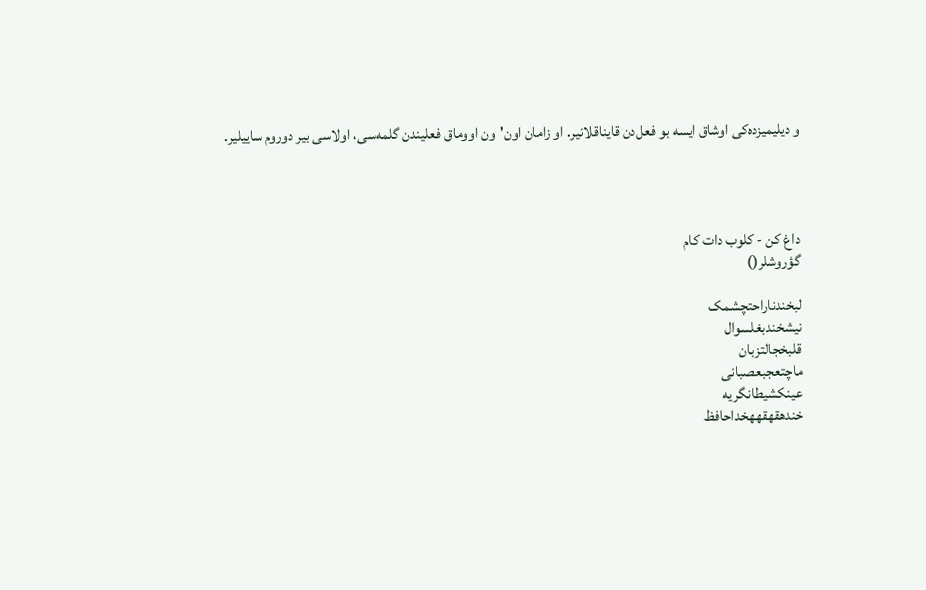و دیلیمیزده‌کی اوشاق ایسه بو فعل‌دن قایناقلانیر. او زامان اون'ون اووماق فعلیندن گلمه‌سی، اولاسی بیر دوروم ساییلیر.




داغ کن - کلوب دات کام
گؤروشلر()

لبخندناراحتچشمک
نیشخندبغلسوال
قلبخجالتزبان
ماچتعجبعصبانی
عینکشیطانگریه
خندهقهقههخداحافظ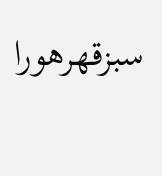سبزقهرهورا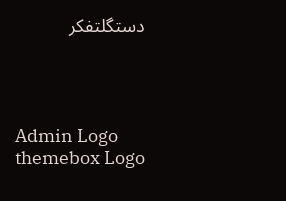دستگلتفکر




Admin Logo
themebox Logo